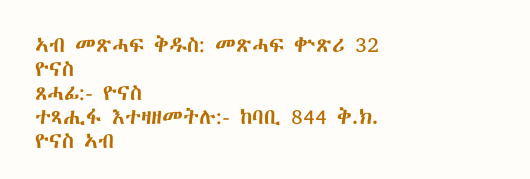ኣብ መጽሓፍ ቅዱስ: መጽሓፍ ቍጽሪ 32 ዮናስ
ጸሓፊ:- ዮናስ
ተጻሒፋ እተዛዘመትሉ:- ከባቢ 844 ቅ.ክ.
ዮናስ ኣብ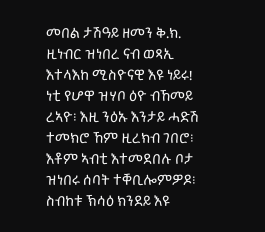መበል ታሽዓይ ዘመን ቅ.ክ. ዚነብር ዝነበረ ናብ ወጻኢ እተላእከ ሚስዮናዊ እዩ ነይሩ! ነቲ የሆዋ ዝሃቦ ዕዮ ብኸመይ ረኣዮ፧ እዚ ንዕኡ እንታይ ሓድሽ ተመክሮ ኸም ዚረክብ ገበሮ፧ እቶም ኣብቲ እተመደበሉ ቦታ ዝነበሩ ሰባት ተቐቢሎምዎዶ፧ ስብከቱ ኽሳዕ ክንደይ እዩ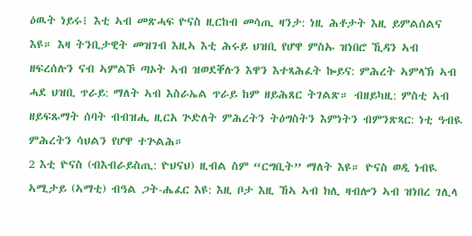ዕዉት ነይሩ፧ እቲ ኣብ መጽሓፍ ዮናስ ዚርከብ መሳጢ ዛንታ: ነዚ ሕቶታት እዚ ይምልሰልና እዩ። እዛ ትንቢታዊት መዝገብ እዚኣ እቲ ሕሩይ ህዝቢ የሆዋ ምስኡ ዝነበሮ ኺዳን ኣብ ዘፍረሰሉን ናብ ኣምልኾ ጣኦት ኣብ ዝወደቐሉን እዋን እተጻሕፈት ኰይና: ምሕረት ኣምላኽ ኣብ ሓደ ህዝቢ ጥራይ: ማለት ኣብ እስራኤል ጥራይ ከም ዘይሕጸር ትገልጽ። ብዘይካዚ: ምስቲ ኣብ ዘይፍጹማት ሰባት ብብዝሒ ዚርአ ጕድለት ምሕረትን ትዕግስትን እምነትን ብምንጽጻር: ነቲ ዓብዪ ምሕረትን ሳህልን የሆዋ ተጕልሕ።
2 እቲ ዮናስ (ብእብራይስጢ: ዮህናህ) ዚብል ስም “ርግቢት” ማለት እዩ። ዮናስ ወዲ ነብዪ ኣሚታይ (ኣማቲ) ብዓል ጋት-ሔፈር እዩ: እዚ ቦታ እዚ ኸኣ ኣብ ክሊ ዛብሎን ኣብ ዝነበረ ገሊላ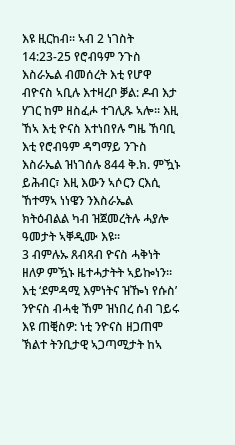እዩ ዚርከብ። ኣብ 2 ነገስት 14:23-25 የሮብዓም ንጉስ እስራኤል ብመሰረት እቲ የሆዋ ብዮናስ ኣቢሉ እተዛረቦ ቓል: ዶብ እታ ሃገር ከም ዘስፈሖ ተገሊጹ ኣሎ። እዚ ኸኣ እቲ ዮናስ እተነበየሉ ግዜ ኸባቢ እቲ የሮብዓም ዳግማይ ንጉስ እስራኤል ዝነገሰሉ 844 ቅ.ክ. ምዃኑ ይሕብር፣ እዚ እውን ኣሶርን ርእሲ ኸተማኣ ነነዌን ንእስራኤል ክትዕብልል ካብ ዝጀመረትሉ ሓያሎ ዓመታት ኣቐዲሙ እዩ።
3 ብምሉኡ ጸብጻብ ዮናስ ሓቅነት ዘለዎ ምዃኑ ዜተሓታትት ኣይኰነን። እቲ ‘ደምዳሚ እምነትና ዝዀነ የሱስ’ ንዮናስ ብሓቂ ኸም ዝነበረ ሰብ ገይሩ እዩ ጠቒስዎ: ነቲ ንዮናስ ዘጋጠሞ ኽልተ ትንቢታዊ ኣጋጣሚታት ከኣ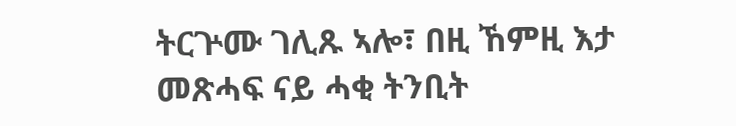ትርጕሙ ገሊጹ ኣሎ፣ በዚ ኸምዚ እታ መጽሓፍ ናይ ሓቂ ትንቢት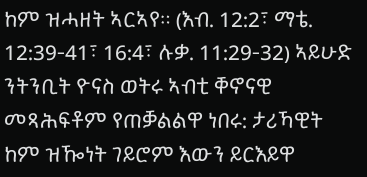ከም ዝሓዘት ኣርኣየ። (እብ. 12:2፣ ማቴ. 12:39-41፣ 16:4፣ ሉቃ. 11:29-32) ኣይሁድ ንትንቢት ዮናስ ወትሩ ኣብቲ ቐኖናዊ መጻሕፍቶም የጠቓልልዋ ነበሩ: ታሪኻዊት ከም ዝዀነት ገይሮም እውን ይርእይዋ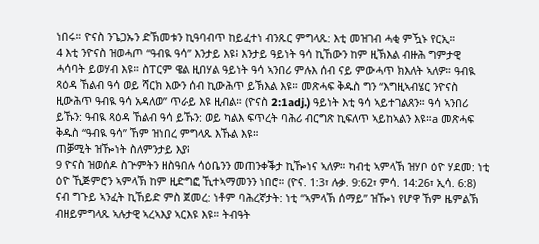ነበሩ። ዮናስ ንጌጋኡን ድኽመቱን ኪዓባብጥ ከይፈተነ ብንጹር ምግላጹ: እቲ መዝገብ ሓቂ ምዃኑ የርኢ።
4 እቲ ንዮናስ ዝወሓጦ “ዓብዪ ዓሳ” እንታይ እዩ፧ እንታይ ዓይነት ዓሳ ኪኸውን ከም ዚኽእል ብዙሕ ግምታዊ ሓሳባት ይወሃብ እዩ። ስፐርም ዌል ዚበሃል ዓይነት ዓሳ ኣንበሪ ምሉእ ሰብ ናይ ምውሓጥ ክእለት ኣለዎ። ዓብዪ ጻዕዳ ኸልብ ዓሳ ወይ ሻርክ እውን ሰብ ኪውሕጥ ይኽእል እዩ። መጽሓፍ ቅዱስ ግን “እግዚኣብሄር ንዮናስ ዚውሕጥ ዓብዪ ዓሳ አዳለወ” ጥራይ እዩ ዚብል። (ዮናስ 2:1adj.) ዓይነት እቲ ዓሳ ኣይተገልጸን። ዓሳ ኣንበሪ ይኹን: ዓብዪ ጻዕዳ ኸልብ ዓሳ ይኹን: ወይ ካልእ ፍጥረት ባሕሪ ብርግጽ ኪፍለጥ ኣይከኣልን እዩ።a መጽሓፍ ቅዱስ “ዓብዪ ዓሳ” ኸም ዝነበረ ምግላጹ እኹል እዩ።
ጠቓሚት ዝዀነት ስለምንታይ እያ፧
9 ዮናስ ዝወሰዶ ስጕምትን ዘስዓበሉ ሳዕቤንን መጠንቀቕታ ኪዀነና ኣለዎ። ካብቲ ኣምላኽ ዝሃቦ ዕዮ ሃደመ: ነቲ ዕዮ ኺጅምሮን ኣምላኽ ከም ዚድግፎ ኺተኣማመንን ነበሮ። (ዮና. 1:3፣ ሉቃ. 9:62፣ ምሳ. 14:26፣ ኢሳ. 6:8) ናብ ግጉይ ኣንፈት ኪኸይድ ምስ ጀመረ: ነቶም ባሕረኛታት: ነቲ “ኣምላኽ ሰማይ” ዝዀነ የሆዋ ኸም ዜምልኽ ብዘይምግላጹ ኣሉታዊ ኣረኣእያ ኣርእዩ እዩ። ትብዓት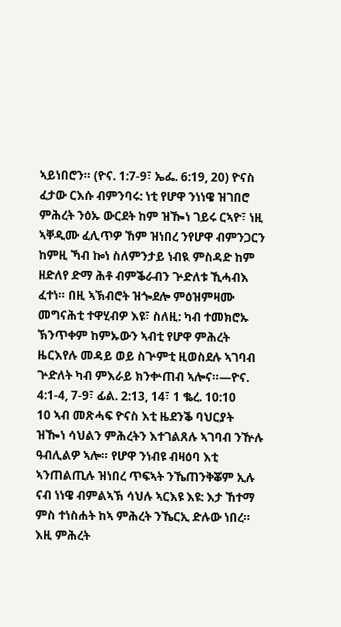ኣይነበሮን። (ዮና. 1:7-9፣ ኤፌ. 6:19, 20) ዮናስ ፈታው ርእሱ ብምንባሩ: ነቲ የሆዋ ንነነዌ ዝገበሮ ምሕረት ንዕኡ ውርደት ከም ዝዀነ ገይሩ ርኣዮ፣ ነዚ ኣቐዲሙ ፈሊጥዎ ኸም ዝነበረ ንየሆዋ ብምንጋርን ከምዚ ኻብ ኰነ ስለምንታይ ነብዪ ምስዳድ ከም ዘድለየ ድማ ሕቶ ብምቕራብን ጕድለቱ ኺሓብእ ፈተነ። በዚ ኣኽብሮት ዝጐደሎ ምዕዝምዛሙ መግናሕቲ ተዋሂብዎ እዩ፣ ስለዚ: ካብ ተመክሮኡ ኽንጥቀም ከምኡውን ኣብቲ የሆዋ ምሕረት ዜርእየሉ መዳይ ወይ ስጕምቲ ዚወስደሉ ኣገባብ ጕድለት ካብ ምእራይ ክንቍጠብ ኣሎና።—ዮና. 4:1-4, 7-9፣ ፊል. 2:13, 14፣ 1 ቈረ. 10:10
10 ኣብ መጽሓፍ ዮናስ እቲ ዜደንቕ ባህርያት ዝዀነ ሳህልን ምሕረትን እተገልጸሉ ኣገባብ ንዅሉ ዓብሊልዎ ኣሎ። የሆዋ ንነብዩ ብዛዕባ እቲ ኣንጠልጢሉ ዝነበረ ጥፍኣት ንኼጠንቅቖም ኢሉ ናብ ነነዌ ብምልኣኽ ሳህሉ ኣርእዩ እዩ: እታ ኸተማ ምስ ተነስሐት ከኣ ምሕረት ንኼርኢ ድሉው ነበረ። እዚ ምሕረት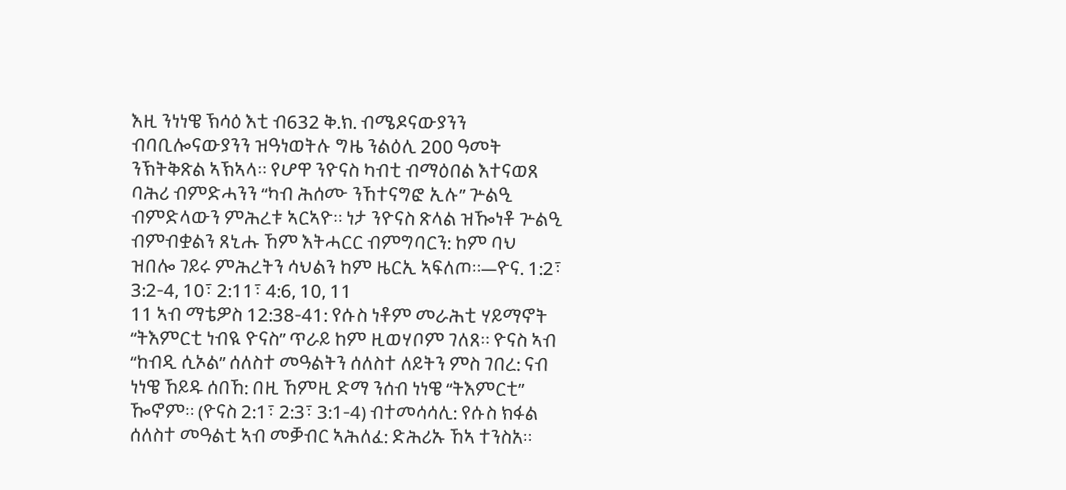እዚ ንነነዌ ኽሳዕ እቲ ብ632 ቅ.ክ. ብሜዶናውያንን ብባቢሎናውያንን ዝዓነወትሉ ግዜ ንልዕሊ 200 ዓመት ንኽትቅጽል ኣኽኣላ። የሆዋ ንዮናስ ካብቲ ብማዕበል እተናወጸ ባሕሪ ብምድሓንን “ካብ ሕሰሙ ንኸተናግፎ ኢሉ” ጕልዒ ብምድላውን ምሕረቱ ኣርኣዮ። ነታ ንዮናስ ጽላል ዝዀነቶ ጕልዒ ብምብቋልን ጸኒሑ ኸም እትሓርር ብምግባርን: ከም ባህ ዝበሎ ገይሩ ምሕረትን ሳህልን ከም ዜርኢ ኣፍለጦ።—ዮና. 1:2፣ 3:2-4, 10፣ 2:11፣ 4:6, 10, 11
11 ኣብ ማቴዎስ 12:38-41: የሱስ ነቶም መራሕቲ ሃይማኖት “ትእምርቲ ነብዪ ዮናስ” ጥራይ ከም ዚወሃቦም ገለጸ። ዮናስ ኣብ “ከብዲ ሲኦል” ሰለስተ መዓልትን ሰለስተ ለይትን ምስ ገበረ: ናብ ነነዌ ኸይዱ ሰበኸ: በዚ ኸምዚ ድማ ንሰብ ነነዌ “ትእምርቲ” ዀኖም። (ዮናስ 2:1፣ 2:3፣ 3:1-4) ብተመሳሳሊ: የሱስ ክፋል ሰለስተ መዓልቲ ኣብ መቓብር ኣሕለፈ: ድሕሪኡ ኸኣ ተንስአ።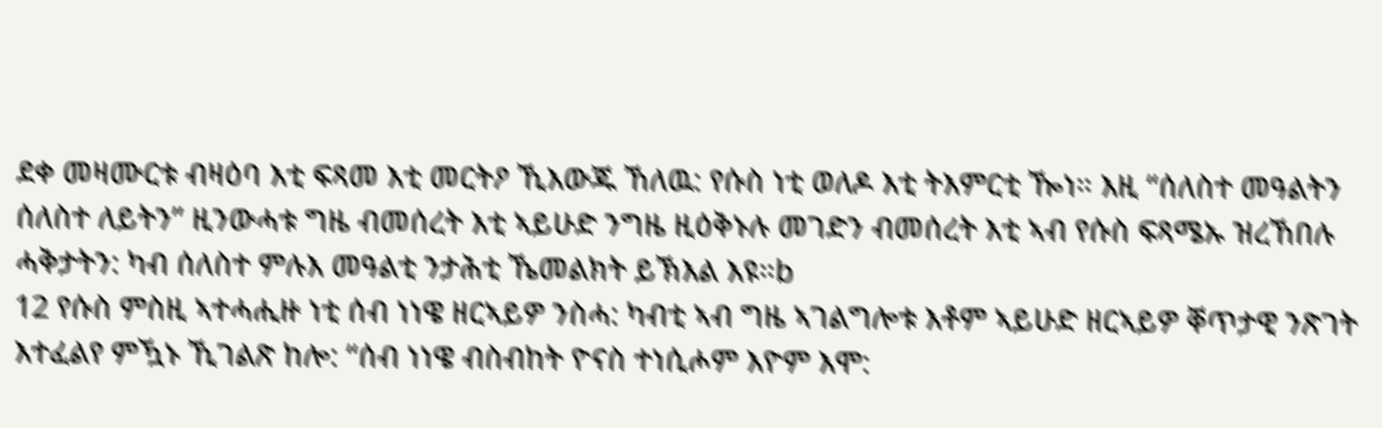ደቀ መዛሙርቱ ብዛዕባ እቲ ፍጻመ እቲ መርትዖ ኺእውጁ ኸለዉ: የሱስ ነቲ ወለዶ እቲ ትእምርቲ ዀነ። እዚ “ሰለስተ መዓልትን ሰለስተ ለይትን” ዚንውሓቱ ግዜ ብመሰረት እቲ ኣይሁድ ንግዜ ዚዕቅኑሉ መገድን ብመሰረት እቲ ኣብ የሱስ ፍጻሜኡ ዝረኸበሉ ሓቅታትን: ካብ ሰለስተ ምሉእ መዓልቲ ንታሕቲ ኼመልክት ይኽእል እዩ።b
12 የሱስ ምስዚ ኣተሓሒዙ ነቲ ሰብ ነነዌ ዘርኣይዎ ንስሓ: ካብቲ ኣብ ግዜ ኣገልግሎቱ እቶም ኣይሁድ ዘርኣይዎ ቐጥታዊ ንጽገት እተፈልየ ምዃኑ ኺገልጽ ከሎ: “ሰብ ነነዌ ብስብከት ዮናስ ተነሲሖም እዮም እሞ: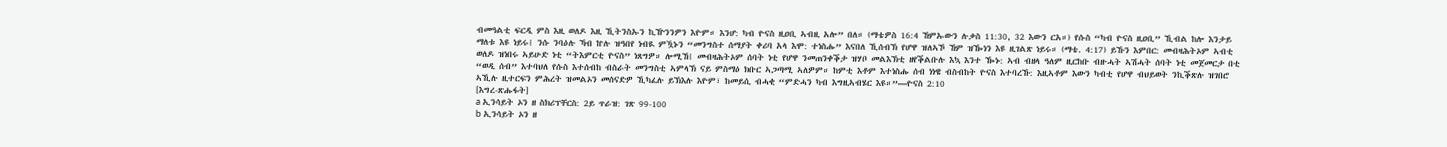ብመዓልቲ ፍርዲ ምስ እዚ ወለዶ እዚ ኺትንስኡን ኪዅንንዎን እዮም። እንሆ: ካብ ዮናስ ዚዐቢ ኣብዚ አሎ” በለ። (ማቴዎስ 16:4 ኸምኡውን ሉቃስ 11:30, 32 እውን ርአ።) የሱስ “ካብ ዮናስ ዚዐቢ” ኺብል ከሎ እንታይ ማለቱ እዩ ነይሩ፧ ንሱ ንባዕሉ ኻብ ኵሉ ዝዓበየ ነብዪ ምዃኑን “መንግስተ ሰማያት ቀሪባ አላ እሞ: ተነስሑ” እናበለ ኺሰብኽ የሆዋ ዝለኣኾ ኸም ዝዀነን እዩ ዚገልጽ ነይሩ። (ማቴ. 4:17) ይኹን እምበር: መብዛሕትኦም ኣብቲ ወለዶ ዝነበሩ ኣይሁድ ነቲ “ትእምርቲ ዮናስ” ነጸግዎ። ሎሚኸ፧ መብዛሕትኦም ሰባት ነቲ የሆዋ ንመጠንቀቕታ ዝሃቦ መልእኽቲ ዘየቕልቡሉ እኳ እንተ ዀኑ: ኣብ ብዘላ ዓለም ዚርከቡ ብዙሓት ኣሽሓት ሰባት ነቲ መጀመርታ በቲ “ወዲ ሰብ” እተባህለ የሱስ እተሰብከ ብስራት መንግስቲ ኣምላኽ ናይ ምስማዕ ክቡር ኣጋጣሚ ኣለዎም። ከምቲ እቶም እተነስሑ ሰብ ነነዌ ብስብከት ዮናስ እተባረኹ: እዚኣቶም እውን ካብቲ የሆዋ ብህይወት ንኪቕጽሉ ዝገበሮ ኣኺሉ ዚተርፍን ምሕረት ዝመልኦን መሰናድዎ ኺካፈሉ ይኽእሉ እዮም፣ ከመይሲ ብሓቂ “ምድሓን ካብ እግዚኣብሄር እዩ።”—ዮናስ 2:10
[እግረ-ጽሑፋት]
a ኢንሳይት ኦን ዘ ስክሪፕቸርስ: 2ይ ጥራዝ: ገጽ 99-100
b ኢንሳይት ኦን ዘ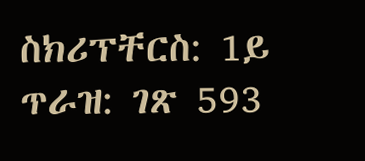ስክሪፕቸርስ: 1ይ ጥራዝ: ገጽ 593